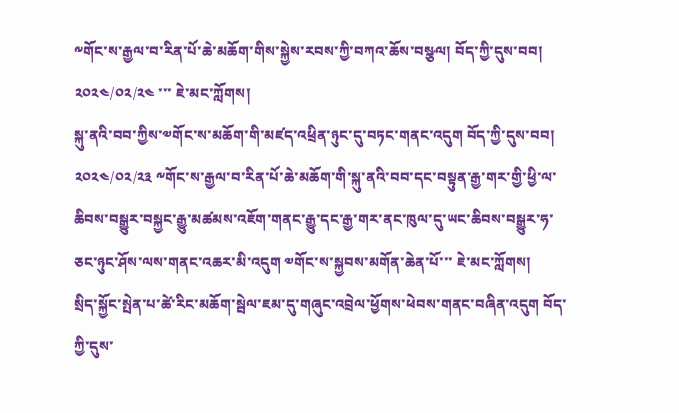༸གོང་ས་རྒྱལ་བ་རིན་པོ་ཆེ་མཆོག་གིས་སྐྱེས་རབས་ཀྱི་བཀའ་ཆོས་བསྩལ། བོད་ཀྱི་དུས་བབ། ༢༠༢༤/༠༢/༢༤ ་་་ ཇེ་མང་ཀློགས།
སྐུ་ནའི་བབ་ཀྱིས་༧གོང་ས་མཆོག་གི་མཛད་འཕྲིན་ཉུང་དུ་བཏང་གནང་འདུག བོད་ཀྱི་དུས་བབ། ༢༠༢༤/༠༢/༢༣ ༸གོང་ས་རྒྱལ་བ་རིན་པོ་ཆེ་མཆོག་གི་སྐུ་ནའི་བབ་དང་བསྟུན་རྒྱ་གར་གྱི་ཕྱི་ལ་ཆིབས་བསྒྱུར་བསྐྱང་རྒྱུ་མཚམས་འཇོག་གནང་རྒྱུ་དང་རྒྱ་གར་ནང་ཁུལ་དུ་ཡང་ཆིབས་བསྒྱུར་ཧ་ཅང་ཉུང་ཤོས་ལས་གནང་འཆར་མི་འདུག ༧གོང་ས་སྐྱབས་མགོན་ཆེན་པོ་་་ ཇེ་མང་ཀློགས།
སྲིད་སྐྱོང་སྤེན་པ་ཚེ་རིང་མཆོག་སྦེལ་ཇམ་དུ་གཞུང་འབྲེལ་ཕྱོགས་ཕེབས་གནང་བཞིན་འདུག བོད་ཀྱི་དུས་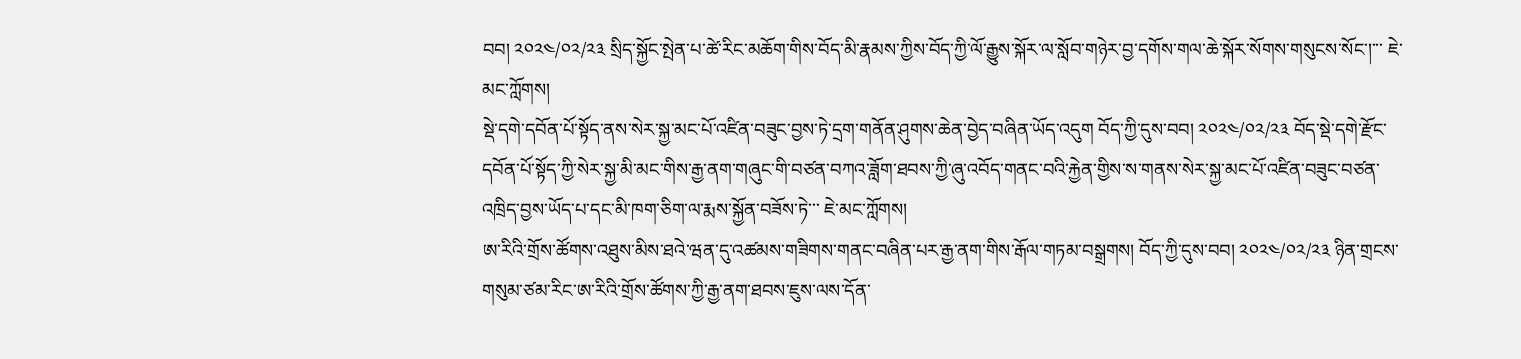བབ། ༢༠༢༤/༠༢/༢༣ སྲིད་སྐྱོང་སྤེན་པ་ཚེ་རིང་མཆོག་གིས་བོད་མི་རྣམས་ཀྱིས་བོད་ཀྱི་ལོ་རྒྱུས་སྐོར་ལ་སློབ་གཉེར་བྱ་དགོས་གལ་ཆེ་སྐོར་སོགས་གསུངས་སོང་།་་་ ཇེ་མང་ཀློགས།
སྡེ་དགེ་དབོན་པོ་སྟོད་ནས་སེར་སྐྱ་མང་པོ་འཛིན་བཟུང་བྱས་ཏེ་དྲག་གནོན་ཤུགས་ཆེན་བྱེད་བཞིན་ཡོད་འདུག བོད་ཀྱི་དུས་བབ། ༢༠༢༤/༠༢/༢༣ བོད་སྡེ་དགེ་རྫོང་དབོན་པོ་སྟོད་ཀྱི་སེར་སྐྱ་མི་མང་གིས་རྒྱ་ནག་གཞུང་གི་བཙན་བཀའ་ཟློག་ཐབས་ཀྱི་ཞུ་འབོད་གནང་བའི་རྐྱེན་གྱིས་ས་གནས་སེར་སྐྱ་མང་པོ་འཛིན་བཟུང་བཙན་འཁྲིད་བྱས་ཡོད་པ་དང་མི་ཁག་ཅིག་ལ་རྨས་སྐྱོན་བཟོས་ཏེ་་་ ཇེ་མང་ཀློགས།
ཨ་རིའི་གྲོས་ཚོགས་འཐུས་མིས་ཐའེ་ཝན་དུ་འཚམས་གཟིགས་གནང་བཞིན་པར་རྒྱ་ནག་གིས་རྒོལ་གཏམ་བསྒྲགས། བོད་ཀྱི་དུས་བབ། ༢༠༢༤/༠༢/༢༣ ཉིན་གྲངས་གསུམ་ཙམ་རིང་ཨ་རིའི་གྲོས་ཚོགས་ཀྱི་རྒྱ་ནག་ཐབས་ཇུས་ལས་དོན་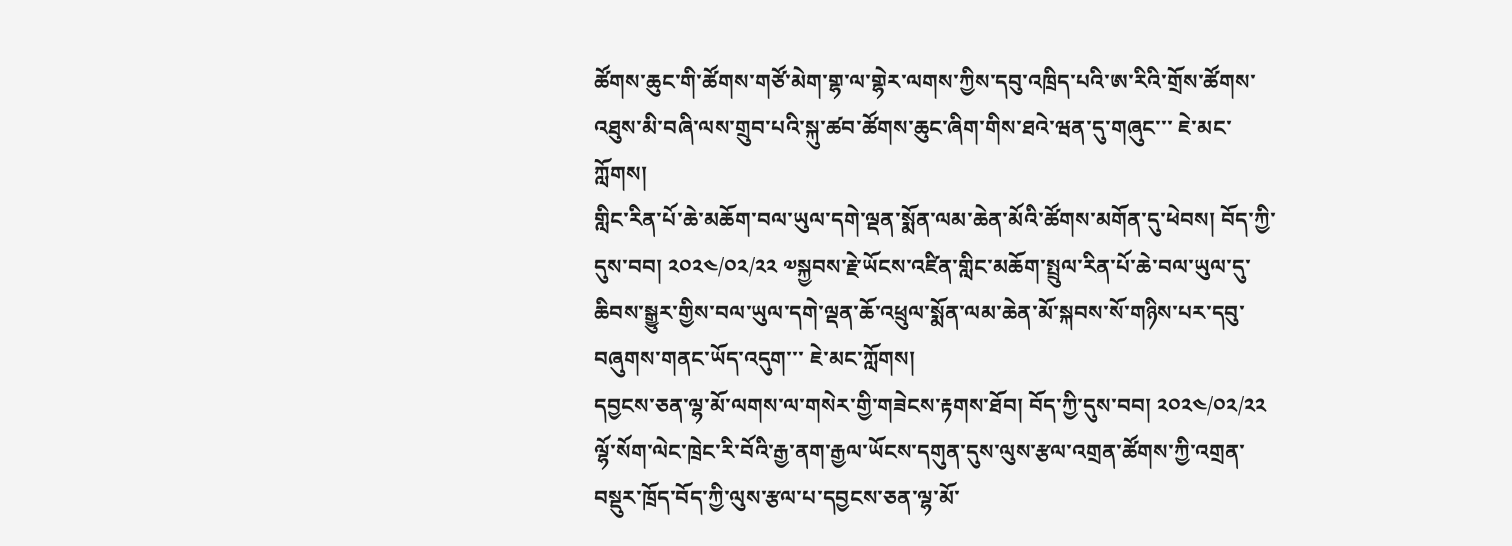ཚོགས་ཆུང་གི་ཚོགས་གཙོ་མེག་གྷ་ལ་གྷེར་ལགས་ཀྱིས་དབུ་འཁྲིད་པའི་ཨ་རིའི་གྲོས་ཚོགས་འཐུས་མི་བཞི་ལས་གྲུབ་པའི་སྐུ་ཚབ་ཚོགས་ཆུང་ཞིག་གིས་ཐའེ་ཝན་དུ་གཞུང་་་ ཇེ་མང་ཀློགས།
གླིང་རིན་པོ་ཆེ་མཆོག་བལ་ཡུལ་དགེ་ལྡན་སྨོན་ལམ་ཆེན་མོའི་ཚོགས་མགོན་དུ་ཕེབས། བོད་ཀྱི་དུས་བབ། ༢༠༢༤/༠༢/༢༢ ༧སྐྱབས་རྗེ་ཡོངས་འཛིན་གླིང་མཆོག་སྤྲུལ་རིན་པོ་ཆེ་བལ་ཡུལ་དུ་ཆིབས་སྒྱུར་གྱིས་བལ་ཡུལ་དགེ་ལྡན་ཆོ་འཕྲུལ་སྨོན་ལམ་ཆེན་མོ་སྐབས་སོ་གཉིས་པར་དབུ་བཞུགས་གནང་ཡོད་འདུག་་་ ཇེ་མང་ཀློགས།
དབྱངས་ཅན་ལྷ་མོ་ལགས་ལ་གསེར་གྱི་གཟེངས་རྟགས་ཐོབ། བོད་ཀྱི་དུས་བབ། ༢༠༢༤/༠༢/༢༢ ལྷོ་སོག་ལེང་ཁྲེང་རི་བོའི་རྒྱ་ནག་རྒྱལ་ཡོངས་དགུན་དུས་ལུས་རྩལ་འགྲན་ཚོགས་ཀྱི་འགྲན་བསྡུར་ཁྲོད་བོད་ཀྱི་ལུས་རྩལ་པ་དབྱངས་ཅན་ལྷ་མོ་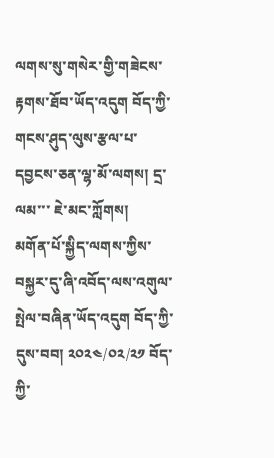ལགས་སུ་གསེར་གྱི་གཟེངས་རྟགས་ཐོབ་ཡོད་འདུག བོད་ཀྱི་གངས་ཤུད་ལུས་རྩལ་པ་དབྱངས་ཅན་ལྷ་མོ་ལགས། དྲ་ལམ་་་ ཇེ་མང་ཀློགས།
མགོན་པོ་སྐྱིད་ལགས་ཀྱིས་བསྐྱར་དུ་ཞི་འབོད་ལས་འགུལ་སྤེལ་བཞིན་ཡོད་འདུག བོད་ཀྱི་དུས་བབ། ༢༠༢༤/༠༢/༢༡ བོད་ཀྱི་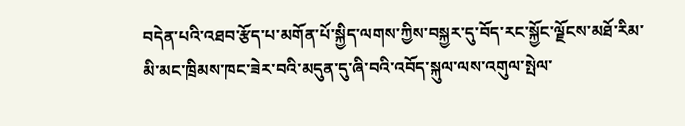བདེན་པའི་འཐབ་རྩོད་པ་མགོན་པོ་སྐྱིད་ལགས་ཀྱིས་བསྐྱར་དུ་བོད་རང་སྐྱོང་ལྗོངས་མཐོ་རིམ་མི་མང་ཁྲིམས་ཁང་ཟེར་བའི་མདུན་དུ་ཞི་བའི་འབོད་སྐུལ་ལས་འགུལ་སྤེལ་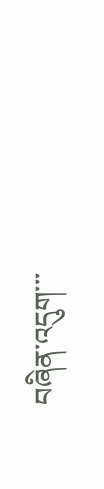བཞིན་འདུག་་་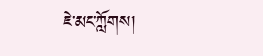ཇེ་མང་ཀློགས།